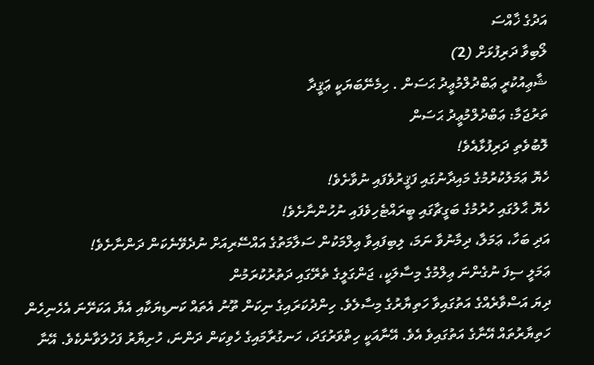އަދުގެ ޚާއްސަ
ލޯބިވާ ދަރިފުޅަށް (2)
ޝާޢިއުކުރީ ޢަބްދުލްމުޢީދު ޙަސަން . ހިމެނޭބަޔަކީ ޢަޤީދާ
ތަރުޖަމާ: ޢަބްދުލްމުޢީދު ޙަސަން
ލޮބުވެތި ދަރިފުޅާއެވެ!
ހެޔޮ ޢަމަލުކުރުމުގެ މައިދާނުގައި ފަޤީރުވެފައި ނުވާށެވެ!
ހެޔޮ ޙާލުގައި ހުރުމުގެ ބަގީޗާގައި ބީރައްޓެހިވެފައި ނުހުންނާށެވެ!
އަދި ބަހާ، ޢަމަލާ، ދިމާނުވާ ނަމަ، ލިބިފައިވާ ޢިލްމަކުން ސަލާމަތުގެ އައްސޭރިއަށް ނުދެވޭނެކަން ދަންނާށެވެ!
ޢަމަލީ ސިފަ ނުގެންނަ ޢިލްމުގެ މިސާލަކީ، ޖަންގަލީގެ ތެރޭގައި ދަތުރުކުރަމުން
ދިޔަ އަސްވާރެއްގެ އަތުގައިވާ ހަތިޔާރުގެ މިސާލެވެ. ހިންދުކަރައިގެ ނިކަން ތޫނު އެތައް ކަނޑިޔަކާއި އެޔާ އަކަށޭނަ އެހެނިހެން ހަތިޔާރުތައް އޭނާގެ އަތުގައިވެ އެވެ. އޭނާއަކީ ހިތްވަރުގަދަ، ހަނގުރާމައިގެ ހެވިކަން ދަންނަ، ހުށިޔާރު ފަހުލަވާނެކެވެ. އޭނާ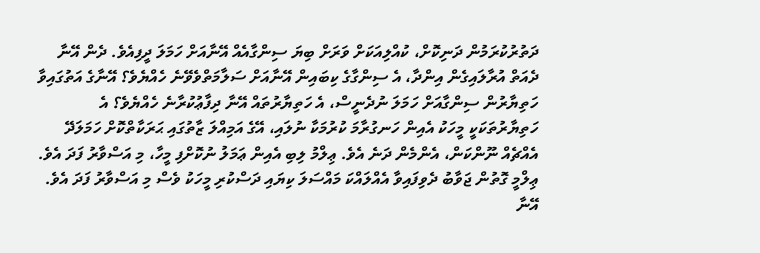ދަތުރުކުރަމުން ދަނިކޮށް، ކުއްލިއަކަށް ވަރަށް ބިޔަ ސިންގާއެއް އޭނާއަށް ހަމަލަ ދީފިއެވެ. ދެން އޭނާ ދެއަތް އުރާލައިގެން އިންދާ، އެ ސިންގާގެ ކިބައިން އޭނާއަށް ސަލާމަތްވެވޭނެ ހެއްޔެވެ؟ އޭނާގެ އަތުގައިވާ ހަތިޔާރުން ސިންގާއަށް ހަމަލަ ނުދެނީސް، އެ ހަތިޔާރުތައް އޭނާ ދިފާޢުކުރާނެ ހެއްޔެވެ؟ އެ ހަތިޔާރުތަކަކީ މީހަކު އެއިން ހަނގުރާމަ ކުރުމަކާ ނުލައި، އޭގެ އަމިއްލަ ޒާތުގައި ޙަރަކާތްކޮށް ހަމަލަދޭ އެއްޗެއް ނޫންކަން، އެންމެން ދަނެ އެވެ. ޢިލްމު ލިބި އެއިން ޢަމަލު ނުކޮށްފި މީހާ، މި އަސްވާރު ފަދަ އެވެ.
ޢިލްމީ ގޮތުން ޖަވާބު ދެވިފައިވާ އެއްލައްކަ މައްސަލަ ކިޔައި ދަސްކުރި މީހަކު ވެސް މި އަސްވާރު ފަދަ އެވެ. އޭނާ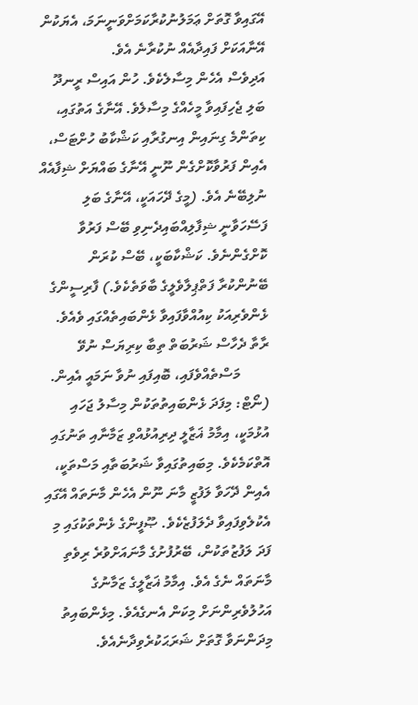އޭގައިވާ ގޮތަށް ޢަމަލުނުކުރާކަމަށްވަނީނަމަ، އެޔަކުން އޭނާއަކަށް ފައިދާއެއް ނުކުރާނެ އެވެ.
އަދިވެސް އެހެން މިސާލެކެވެ. ހުން އައިސް ރީނދޫ ބަލި ޖެހިފައިވާ މީހެއްގެ މިސާލެވެ. އޭނާގެ އަތުގައި، ކިތަންމެ ގިނައިން އިނގުރާއި ކަޝްކާބު ހުށްޓަސް، އެއިން ފަރުވާކޮށްގެން ނޫނީ އޭނާގެ ބައްޔަށް ޝިފާއެއް ނުލިބޭނެ އެވެ. (މީގެ ދޭހައަކީ، އޭނާގެ ބަލި ފަސޭހަވާނީ ޝިފާލިއްބައިދެނިވި ބޭސް ފަރުވާ ކޮށްގެންނެވެ. ކަޝްކާބަކީ، ބޭސް ކުރަން ބޭނުންކުރާ ފަތްޕިލާވެލީގެ ބާވަތެކެވެ.) ފާރިސީންގެ ޅެންވެރިއަކު ކިއުއްވާފައިވާ ޅެންބައިތެއްގައި ވެއެވެ.
ރާތާ ދެހާސް ޝަރުބަތް ތިބާ ކިރިޔަސް ނުވޭ
        މަސްތެއްވެފައި، ބޮއިފައި ނުވާ ނަމައީ އެއިން.
(ނޯޓް: މިފަދަ ޅެންބައިތުތަކުން މިސާލު ޖަހައި އުޅުމަކީ، އިމާމު ޣަޒާލީ ދިރިއުޅުއްވި ޒަމާނާއި ތަނުގައި އޮތްކަމެކެވެ. މިބައިތުގައިވާ ޝަރުބަތާއި މަސްތަކީ، އެއިން ދޭހަވާ ލަފުޒީ މާނަ ނޫން އެހެން މާނަތައް އޭގައި އެކުލެވިފައިވާ ދެލަފުޒެކެވެ. ޞޫފީންގެ ޅެންތަކުގައި މި ފަދަ ލަފުޒުތަކުން، ބޭރުފުށުގެ މާނައަށްވުރެ ރިވެތި މާނަތައް ނެގެ އެވެ. އިމާމު ޣަޒާލީގެ ޒަމާނުގެ އަހުލުވެރިންނަށް މިކަން އެނގެއެވެ. މިޅެންބައިތު މިދަންނަވާ ގޮތަށް ޝަރަޙަކުރެވިދާނެއެވެ.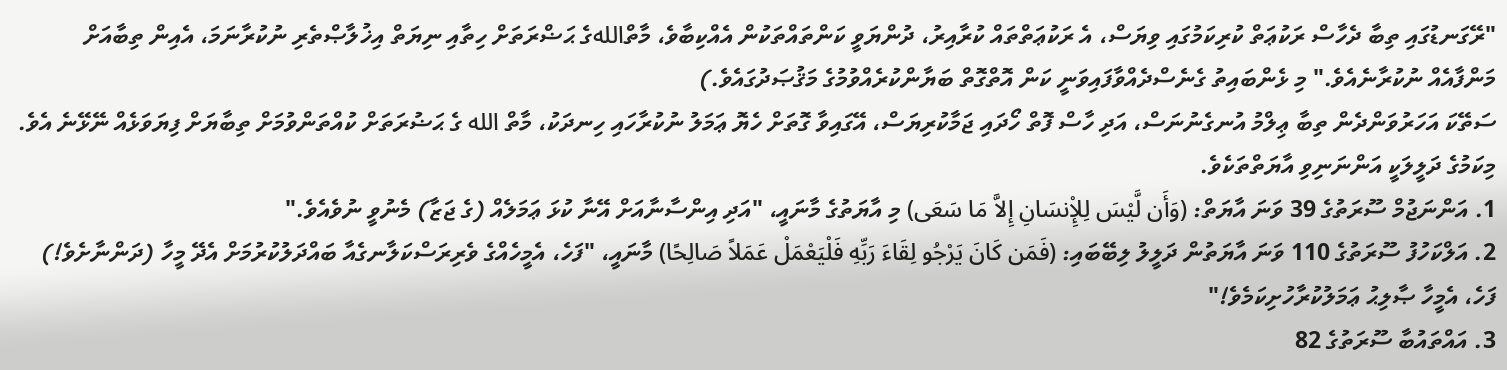"ރޭގަނޑުގައި ތިބާ ދެހާސް ރަކުޢަތް ކުރިކަމުގައި ވިޔަސް، އެ ރަކުޢަތްތައް ކުރާއިރު، ދުންޔަވީ ކަންތައްތަކުން އެއްކިބާވެ، މާތްاللهގެ ޙަޟްރަތަށް ހިތާއި ނިޔަތް އިޚުލާޞްތެރި ނުކުރާނަމަ، އެއިން ތިބާއަށް މަންފާއެއް ނުކުރާނެއެވެ." މި ޅެންބައިތު ގެނެސްދެއްވާފައިވަނީ ކަން އޮތްގޮތް ބަޔާންކުރެއްވުމުގެ މަޤުޞަދުގައެވެ.)
ސަތޭކަ އަހަރުވަންދެން ތިބާ ޢިލްމު އުނގެނުނަސް، އަދި ހާސް ފޮތް ހޯދައި ޖަމާކުރިޔަސް، އޭގައިވާ ގޮތަށް ހެޔޮ ޢަމަލު ނުކުރާހައި ހިނދަކު، މާތް الله ގެ ޙަޟުރަތަށް ކުއްތަންވުމަށް ތިބާޔަށް ފިޔަވަޅެއް ނޭޅޭނެ އެވެ. މިކަމުގެ ދަލީލަކީ އަންނަނިވި އާޔަތްތަކެވެ.
1. އަންނަޖުމް ސޫރަތުގެ 39 ވަނަ އާޔަތް: (وَأَن لَّيْسَ لِلإِْنسَانِ إِلاَّ مَا سَعَى) މި އާޔަތުގެ މާނައީ، "އަދި އިންސާނާއަށް އޭނާ ކުޅަ ޢަމަލެއް (ގެ ޖަޒާ) މެނުވީ ނުވެއެވެ."
2. އަލްކަހުފު ސޫރަތުގެ 110 ވަނަ އާޔަތުން ދަލީލު ލިބޭބައި: (فَمَن كَانَ يَرْجُو لِقَاءَ رَبِّهِ فَلْيَعْمَلْ عَمَلاً صَالِحًا) މާނައީ، "ފަހެ، އެމީހެއްގެ ވެރިރަސްކަލާނގެއާ ބައްދަލުކުރުމަށް އެދޭ މީހާ (ދަންނާށެވެ!) ފަހެ، އެމީހާ ޞާލިޙު ޢަމަލުކުރާހުށިކަމެވެ!"
3. އައްތައުބާ ސޫރަތުގެ 82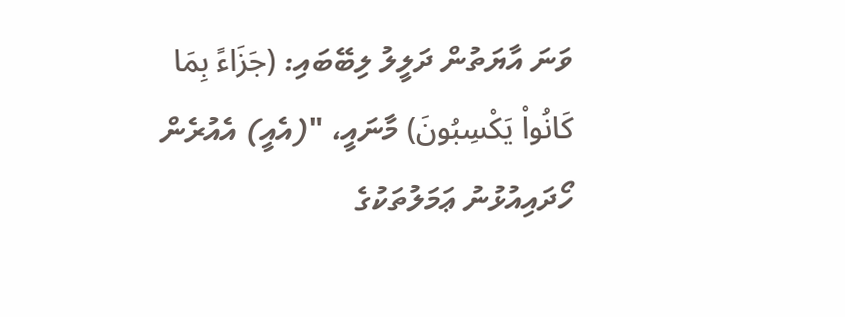ވަނަ އާޔަތުން ދަލީލު ލިބޭބައި: (جَزَاءً بِمَا كَانُواْ يَكْسِبُونَ) މާނައީ، "(އެއީ) އެއުރެން ހޯދައިއުޅުނު ޢަމަލުތަކުގެ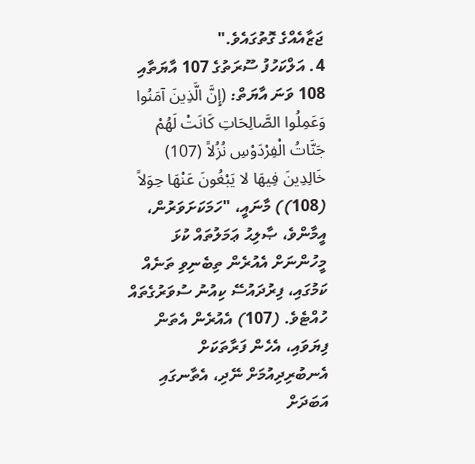ޖަޒާއެއްގެ ގޮތުގައެވެ."
4. އަލްކަހުފު ސޫރަތުގެ 107 އާޔަތާއި 108 ވަނަ އާޔަތް: (إِنَّ الَّذِينَ آمَنُوا وَعَمِلُوا الصَّالِحَاتِ كَانَتْ لَهُمْ جَنَّاتُ الْفِرْدَوْسِ نُزُلاً (107) خَالِدِينَ فِيهَا لا يَبْغُونَ عَنْهَا حِوَلاً (108)) މާނައީ، "ހަމަކަށަވަރުން، އީމާންވެ، ޞާލިޙު ޢަމަލުތައް ކުޅަ މީހުންނަށް އެއުރެން ތިބެނިވި ތަނެއް ކަމުގައި، ފިރުދައުސޭ ކިއުނު ސުވަރުގެތައް ހުއްޓެވެ. (107) އެއުރެން އެތަން ފިޔަވައި، އެހެން ފަރާތަކަށް އެނބުރިދިއުމަށް ނޭދި، އެތާނގައި އަބަދަށް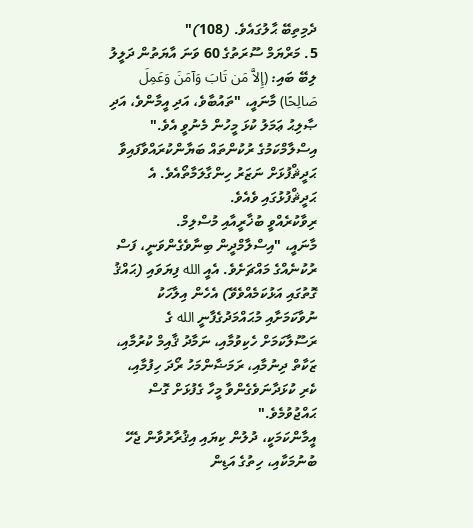ދެމިތިބޭ ޙާލުގައެވެ. (108)"
5. މަރްޔަމް ސޫރަތުގެ 60 ވަނަ އާޔަތުން ދަލީލު ލިބޭ ބައި: (إِلاَّ مَن تَابَ وَآمَنَ وَعَمِلَ صَالِحًا) މާނައީ، "ތައުބާވެ، އަދި އީމާންވެ، އަދި ޞާލިޙު ޢަމަލު ކުޅަ މީހުން މެނުވީ އެވެ."
އިސްލާމްކަމުގެ ރުކުންތައް ބަޔާންކުރައްވާފައިވާ ޙަދީޘްފުޅަށް ނަޒަރު ހިންގާލަމާތޯއެވެ. އެ ޙަދީޘްފުޅުގައި ވެއެވެ.
ރިވާކުރެއްވީ ބުޚާރީއާއި މުސްލިމް.
މާނައީ، "އިސްލާމްދީން ބިނާވެގެންވަނީ، ފަސް ރުކުނެއްގެ މައްޗަށެވެ. އެއީ الله ފިޔަވައި (ޙައްޤު ގޮތުގައި އަޅުކަމެއްވެވޭ) އެހެން އިލާހަކު ނުވާކަމަށާއި މުޙައްމަދުގެފާނީ الله ގެ ރަސޫލާކަމަށް ހެކިވުމާއި، ނަމާދު ޤާއިމް ކުރުމާއި، ޒަކާތް ދިނުމާއި، ރަމަޟާންމަހު ރޯދަ ހިފުމާއި، ކެރި ކުޅަދާނަވެގެންވާ މީހާ ގެފުޅަށް ގޮސް ޙައްޖުވުމެވެ."
އީމާންކަމަކީ، ދުލުން ކިޔައި އިޤުރާރުވާން ޖެހޭ ބުނުމަކާއި، ހިތުގެ އަޑިން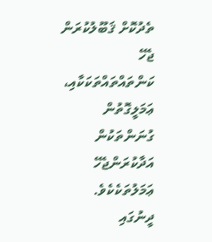ތެދުކޮށް ޤަބޫލުކުރަން ޖެހޭ ކަންތައްތައްތަކަކާއި، ޢަމަލީގޮތުން ގުނަންތަކުން އަދާކުރަންޖެހޭ ޢަމަލުތަކެކެވެ. ދީނުގައި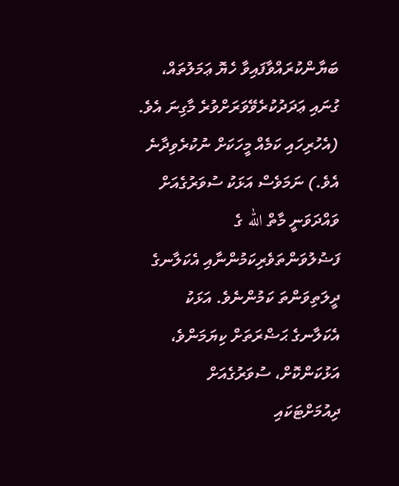ބަޔާންކުރައްވާފައިވާ ހެޔޮ ޢަމަލުތައް، ގުނައި ޢަދަދުކުރެވޭވަރަށްވުރެ މާގިނަ އެވެ. (އެހުރިހައި ކަމެއް މީހަކަށް ނުކުރެވިދާނެ އެވެ.) ނަމަވެސް އަޅަކު ސުވަރުގެއަށް ވައްދަވަނީ މާތް الله ގެ ފަޟުލުވަންތަވެރިކަމުންނާއި އެކަލާނގެ ދީލަތިވަންތަ ކަމުންނެވެ. އަޅަކު އެކަލާނގެ ޙަޟްރަތަށް ކިޔަމަންވެ، އަޅުކަންކޮށް، ސުވަރުގެއަށް ދިއުމަށްޓަކައި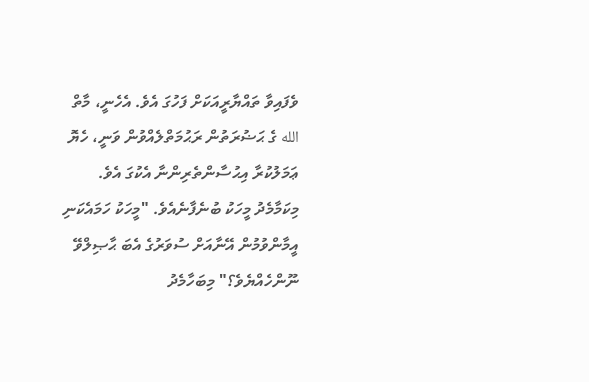ވެފައިވާ ތައްޔާރީއަކަށް ފަހުގަ އެވެ. އެހެނީ، މާތް الله ގެ ޙަޟުރަތުން ރަޙުމަތްލެއްވުން ވަނީ، ހެޔޮ ޢަމަލުކުރާ އިޙުސާންތެރިންނާ އެކުގަ އެވެ.
މިކަމާމެދު މީހަކު ބުނެފާނެއެވެ. "މީހަކު ހަމައެކަނި އީމާންވުމުން އޭނާއަށް ސުވަރުގެ އެބަ ޙާޞިލްވޭ ނޫންހެއްޔެވެ؟" މިބަހާމެދު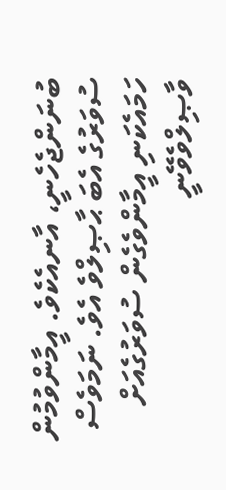ބުނަންޖެހެނީ، އާނއެކެވެ. އީމާންވުމުން ސުވަރުގެ އެބަ ޙާޞިލްވެ އެވެ. ނަމަވެސް ހަމައެކަނި އީމާންވެގެން ސުވަރުގެއަށް ވާޞިލްވެވޭނީ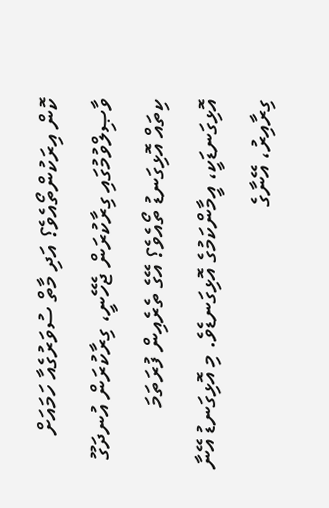ކޮން އިރަކުންތޯއެވެ؟ އަދި މާތް ސުވަރުގެއާ ހަމައަށް ވާޞިލްވުމުގައި ގިރާކުރަން ޖެހޭނީ، ގިރާކުރަން އުނދަގޫ ކިތައް އޮޅިގަނޑު ތޯއެވެ؟ އޭގެ ތެރެއިން ފުރަތަމަ އޮޅިގަނޑަކީ، އީމާންކަމުގެ އޮޅިގަނޑެވެ. މި އޮޅިގަނޑު އޭނާ ގިރާއިރު، އޭނާގެ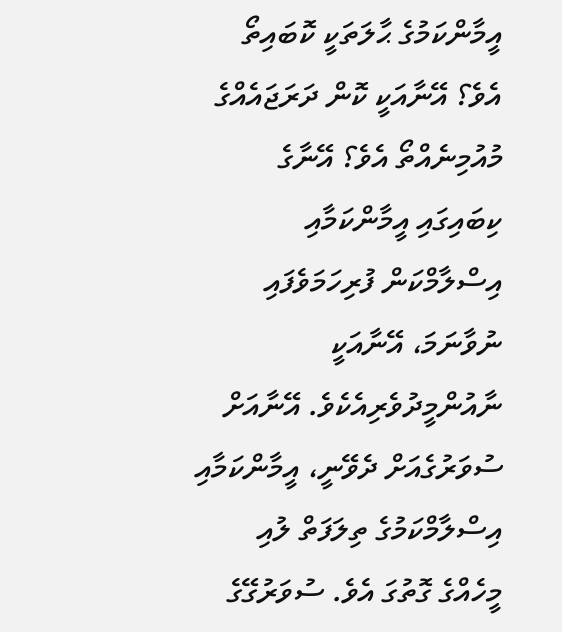އީމާންކަމުގެ ޙާލަތަކީ ކޮބައިތޯ އެވެ؟ އޭނާއަކީ ކޮން ދަރަޖައެއްގެ މުއުމިނެއްތޯ އެވެ؟ އޭނާގެ ކިބައިގައި އީމާންކަމާއި އިސްލާމްކަން ފުރިހަމަވެފައި ނުވާނަމަ، އޭނާއަކީ ނާއުންމީދުވެރިއެކެވެ. އޭނާއަށް ސުވަރުގެއަށް ދެވޭނީ، އީމާންކަމާއި އިސްލާމްކަމުގެ ތިލަފަތް ލުއި މީހެއްގެ ގޮތުގަ އެވެ. ސުވަރުގޭގެ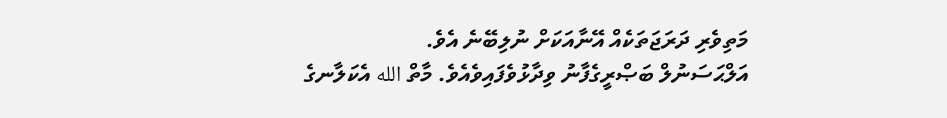މަތިވެރި ދަރަޖަތަކެއް އޭނާއަކަށް ނުލިބޭނެ އެވެ.
އަލްޙަސަނުލް ބަޞްރީގެފާނު ވިދާޅުވެފައިވެއެވެ. މާތް الله އެކަލާނގެ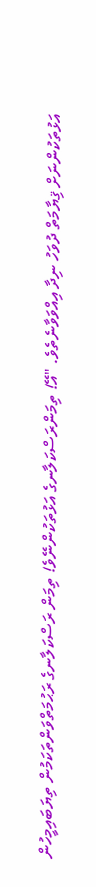އަޅުތަކުންނަށް ޤިޔާމަތް ދުވަހު ނިދާ އިއްވަވާނެތެވެ. "އޭ! ތިމަންރަސްކަލާނގެ އަޅުތަކުންނޭވެ! ތިމަން ރަސްކަލާނގެ ރަޙުމަތްވަންތަކަމުން ތިޔަބައިމީހުން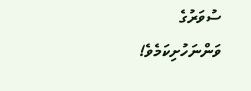ސުވަރުގެ ވަންނަހުށިކަމެވެ!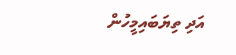އަދި ތިޔަބައިމީހުން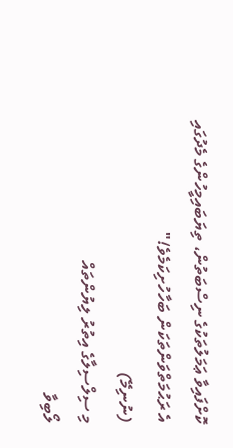ކޮށްފައިވާ ޢަމަލުތަކުގެ ނިސްބަތުން، ތިޔަބައިމީހުންގެ މެދުގައި އެ ރަޙުމަތްވަންތަކަން ބަހާހުށިކަމެވެ!"
(ނުނިމޭ)
މި ސިލްސިލާގެ އިތުރު ލިޔުންތައް
ލޯބިވާ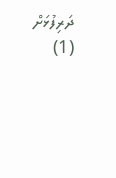ދަރިފުޅަށް (1)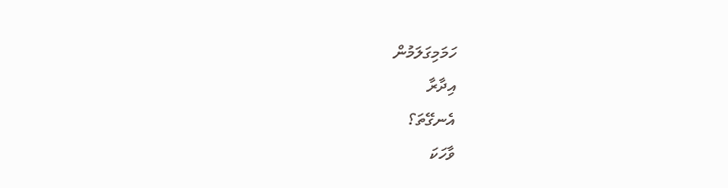ހަމަމިގަލަމުން
އިދާރާ
އެނގޭތަ؟
ވާހަކަ